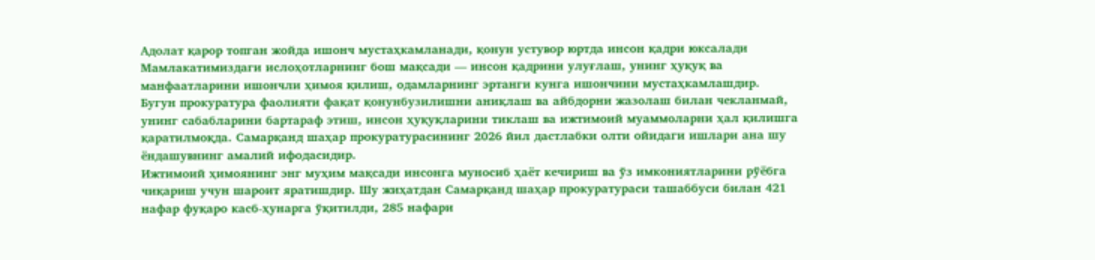Адолат қарор топган жойда ишонч мустаҳкамланади, қонун устувор юртда инсон қадри юксалади
Мамлакатимиздаги ислоҳотларнинг бош мақсади — инсон қадрини улуғлаш, унинг ҳуқуқ ва манфаатларини ишончли ҳимоя қилиш, одамларнинг эртанги кунга ишончини мустаҳкамлашдир.
Бугун прокуратура фаолияти фақат қонунбузилишни аниқлаш ва айбдорни жазолаш билан чекланмай, унинг сабабларини бартараф этиш, инсон ҳуқуқларини тиклаш ва ижтимоий муаммоларни ҳал қилишга қаратилмоқда. Самарқанд шаҳар прокуратурасининг 2026 йил дастлабки олти ойидаги ишлари ана шу ёндашувнинг амалий ифодасидир.
Ижтимоий ҳимоянинг энг муҳим мақсади инсонга муносиб ҳаёт кечириш ва ўз имкониятларини рўёбга чиқариш учун шароит яратишдир. Шу жиҳатдан Самарқанд шаҳар прокуратураси ташаббуси билан 421 нафар фуқаро касб-ҳунарга ўқитилди, 285 нафари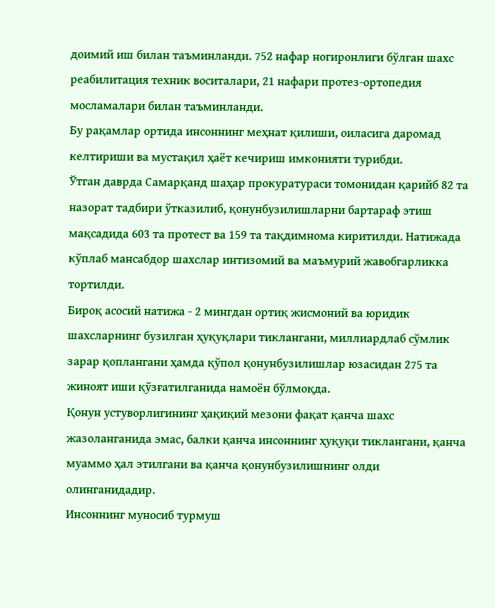доимий иш билан таъминланди. 752 нафар ногиронлиги бўлган шахс реабилитация техник воситалари, 21 нафари протез-ортопедия мосламалари билан таъминланди.
Бу рақамлар ортида инсоннинг меҳнат қилиши, оиласига даромад келтириши ва мустақил ҳаёт кечириш имконияти турибди.
Ўтган даврда Самарқанд шаҳар прокуратураси томонидан қарийб 82 та назорат тадбири ўтказилиб, қонунбузилишларни бартараф этиш мақсадида 603 та протест ва 159 та тақдимнома киритилди. Натижада кўплаб мансабдор шахслар интизомий ва маъмурий жавобгарликка тортилди.
Бироқ асосий натижа - 2 мингдан ортиқ жисмоний ва юридик шахсларнинг бузилган ҳуқуқлари тиклангани, миллиардлаб сўмлик зарар қоплангани ҳамда қўпол қонунбузилишлар юзасидан 275 та жиноят иши қўзғатилганида намоён бўлмоқда.
Қонун устуворлигининг ҳақиқий мезони фақат қанча шахс жазоланганида эмас, балки қанча инсоннинг ҳуқуқи тиклангани, қанча муаммо ҳал этилгани ва қанча қонунбузилишнинг олди олинганидадир.
Инсоннинг муносиб турмуш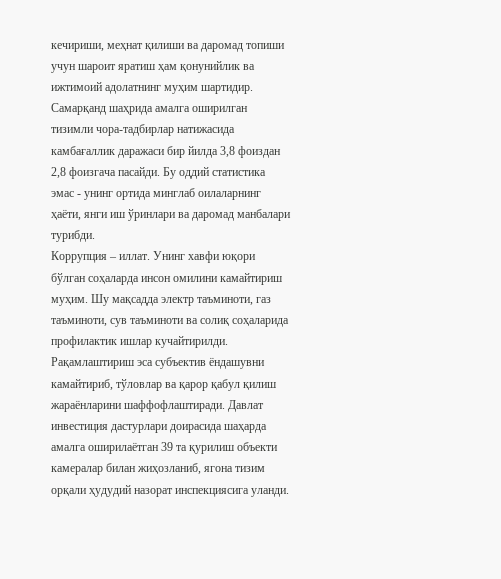кечириши, меҳнат қилиши ва даромад топиши учун шароит яратиш ҳам қонунийлик ва ижтимоий адолатнинг муҳим шартидир. Самарқанд шаҳрида амалга оширилган тизимли чора-тадбирлар натижасида камбағаллик даражаси бир йилда 3,8 фоиздан 2,8 фоизгача пасайди. Бу оддий статистика эмас - унинг ортида минглаб оилаларнинг ҳаёти, янги иш ўринлари ва даромад манбалари турибди.
Коррупция – иллат. Унинг хавфи юқори бўлган соҳаларда инсон омилини камайтириш муҳим. Шу мақсадда электр таъминоти, газ таъминоти, сув таъминоти ва солиқ соҳаларида профилактик ишлар кучайтирилди.
Рақамлаштириш эса субъектив ёндашувни камайтириб, тўловлар ва қарор қабул қилиш жараёнларини шаффофлаштиради. Давлат инвестиция дастурлари доирасида шаҳарда амалга оширилаётган 39 та қурилиш объекти камералар билан жиҳозланиб, ягона тизим орқали ҳудудий назорат инспекциясига уланди.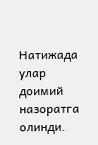Натижада улар доимий назоратга олинди.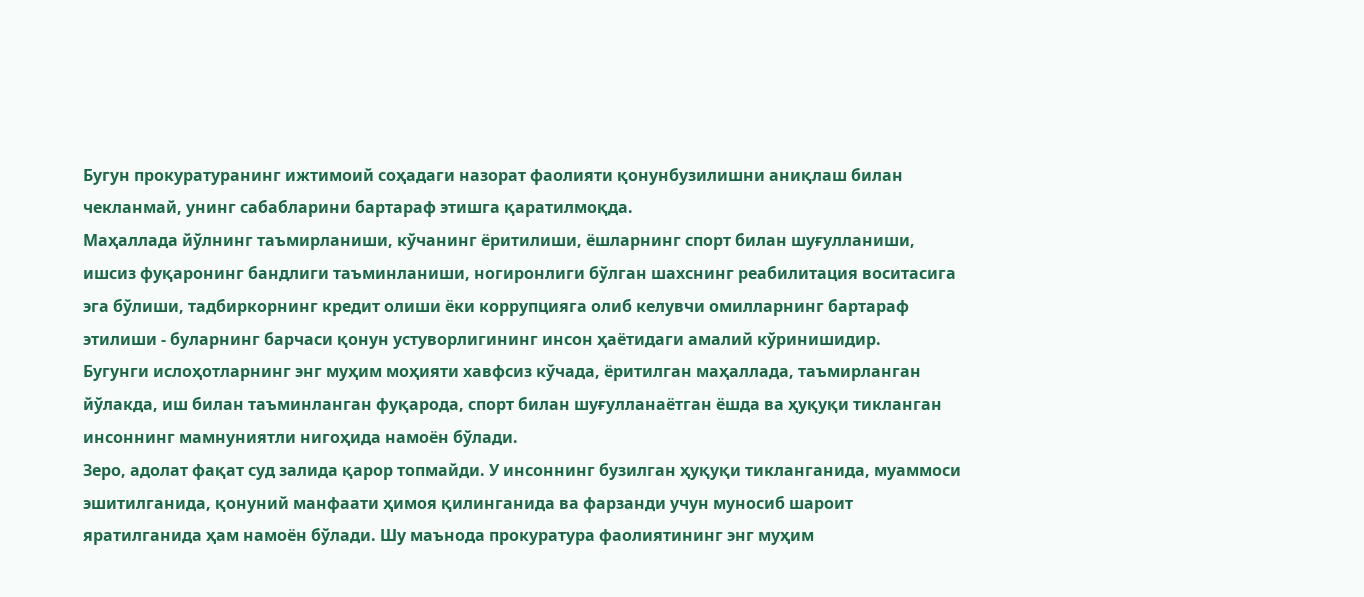Бугун прокуратуранинг ижтимоий соҳадаги назорат фаолияти қонунбузилишни аниқлаш билан чекланмай, унинг сабабларини бартараф этишга қаратилмоқда.
Маҳаллада йўлнинг таъмирланиши, кўчанинг ёритилиши, ёшларнинг спорт билан шуғулланиши, ишсиз фуқаронинг бандлиги таъминланиши, ногиронлиги бўлган шахснинг реабилитация воситасига эга бўлиши, тадбиркорнинг кредит олиши ёки коррупцияга олиб келувчи омилларнинг бартараф этилиши - буларнинг барчаси қонун устуворлигининг инсон ҳаётидаги амалий кўринишидир.
Бугунги ислоҳотларнинг энг муҳим моҳияти хавфсиз кўчада, ёритилган маҳаллада, таъмирланган йўлакда, иш билан таъминланган фуқарода, спорт билан шуғулланаётган ёшда ва ҳуқуқи тикланган инсоннинг мамнуниятли нигоҳида намоён бўлади.
Зеро, адолат фақат суд залида қарор топмайди. У инсоннинг бузилган ҳуқуқи тикланганида, муаммоси эшитилганида, қонуний манфаати ҳимоя қилинганида ва фарзанди учун муносиб шароит яратилганида ҳам намоён бўлади. Шу маънода прокуратура фаолиятининг энг муҳим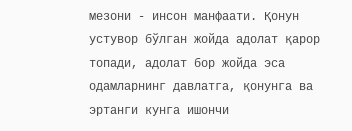мезони - инсон манфаати. Қонун устувор бўлган жойда адолат қарор топади, адолат бор жойда эса одамларнинг давлатга, қонунга ва эртанги кунга ишончи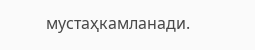мустаҳкамланади.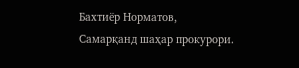Бахтиёр Норматов,
Самарқанд шаҳар прокурори.